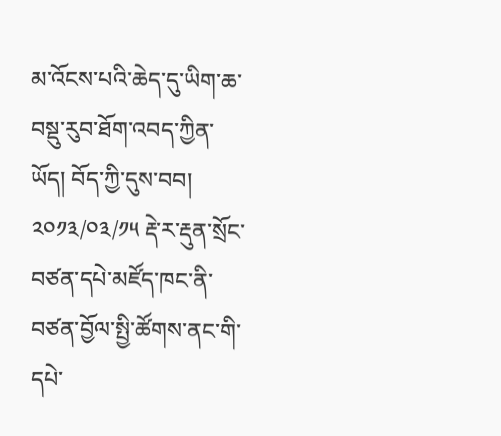མ་འོངས་པའི་ཆེད་དུ་ཡིག་ཆ་བསྡུ་རུབ་ཐོག་འབད་ཀྱིན་ཡོད། བོད་ཀྱི་དུས་བབ། ༢༠༡༣/༠༣/༡༥ རྡེ་ར་རྡུན་སྲོང་བཙན་དཔེ་མཛོད་ཁང་ནི་བཙན་བྱོལ་སྤྱི་ཚོགས་ནང་གི་དཔེ་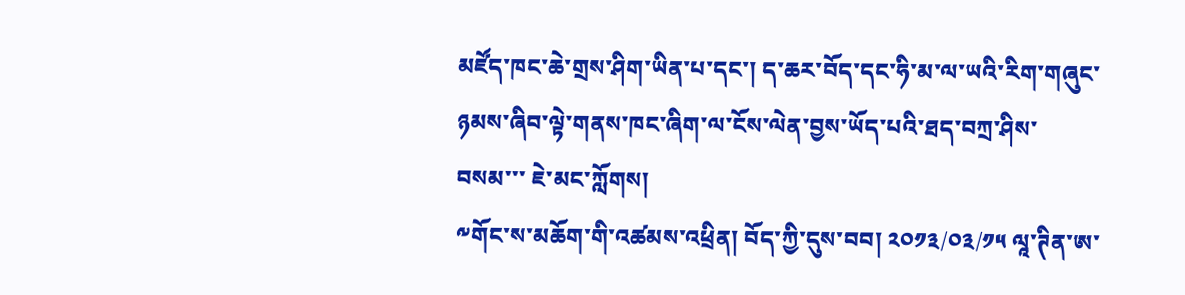མཛོད་ཁང་ཆེ་གྲས་ཤིག་ཡིན་པ་དང་། ད་ཆར་བོད་དང་ཧི་མ་ལ་ཡའི་རིག་གཞུང་ཉམས་ཞིབ་ལྟེ་གནས་ཁང་ཞིག་ལ་ངོས་ལེན་བྱས་ཡོད་པའི་ཐད་བཀྲ་ཤིས་བསམ་་་ ཇེ་མང་ཀློགས།
༸གོང་ས་མཆོག་གི་འཚམས་འཕྲིན། བོད་ཀྱི་དུས་བབ། ༢༠༡༣/༠༣/༡༥ ལཱ་ཊིན་ཨ་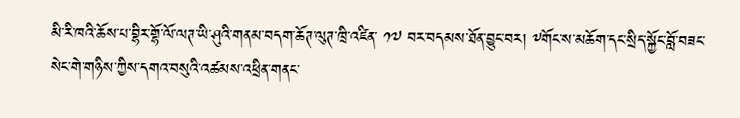མི་རི་ཁའི་ཆོས་པ་བྷིར་གྷོ་ལོ་ལཊ་ཡི་ཤུའི་གནམ་བདག་ཆོཊ་ལུཊ་ཁྲི་འཛིན་ ༡༧ བར་བདམས་ཐོན་བྱུང་བར། ༸གོང་ས་མཆོག་དང་སྲིད་སྐྱོང་བློ་བཟང་སེང་གེ་གཉིས་ཀྱིས་དགའ་བསུའི་འཚམས་འཕྲིན་གནང་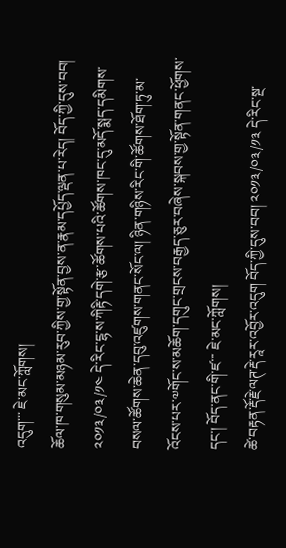འདུག་་་ ཇེ་མང་ཀློགས།
ཆོལ་ཁ་གསུམ་མཉམ་རུབ་ཀྱིས་གྱ་སྟོན་བྱས་ན་རྣམ་དཔྱོད་ལྡན་པ་རེད། བོད་ཀྱི་དུས་བབ། ༢༠༡༣/༠༣/༡༤ དེ་རིང་ངྷ་ས་ཀིརྟི་དགེ་རྩ་ཚོགས་པའི་ཚོགས་ཁང་དུ་མདོ་སྨད་དམིགས་བསལ་ཚོགས་ཆེན་དབུ་འཛུགས་གནང་སོང་ལ། ཉིན་གཉིས་རིང་གི་ཚོགས་ཐོག་ཏུ་མ་འོངས་པར་༧གོང་ས་མཆོག་དགུང་གྲངས་བརྒྱད་ཅུར་བཞེས་སྐབས་གྱ་སྟོན་གནང་ཕྱོགས་དང་། བོད་ནང་གི་ཛ་་་ ཇེ་མང་ཀློགས།
ཚེ་བརྟན་རྡོ་རྗེ་ལཊ་རྡེ་རཱར་འབྱོར་འདུག བོད་ཀྱི་དུས་བབ། ༢༠༡༣/༠༣/༡༣ དེ་རིང་སྔ་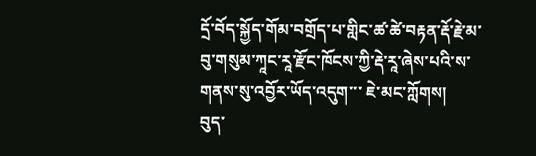དྲོ་བོད་སྐྱོད་གོམ་བགྲོད་པ་གླིང་ཚ་ཚེ་བརྟན་རྡོ་རྗེ་མ་བུ་གསུམ་ཀཱང་རཱ་རྫོང་ཁོངས་ཀྱི་རྡེ་རཱ་ཞེས་པའི་ས་གནས་སུ་འབྱོར་ཡོད་འདུག་་་ ཇེ་མང་ཀློགས།
བུད་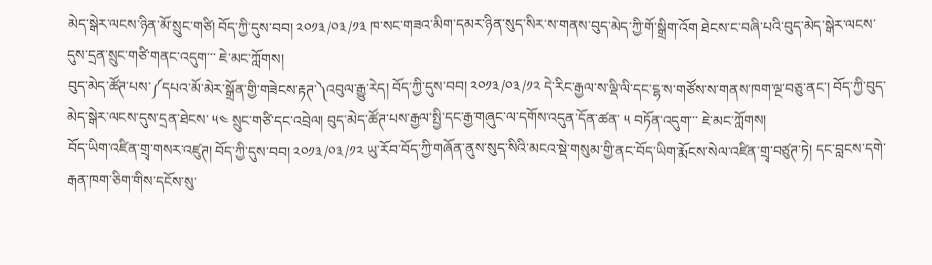མེད་སྒེར་ལངས་ཉིན་མོ་སྲུང་གཙི། བོད་ཀྱི་དུས་བབ། ༢༠༡༣/༠༣/༡༣ ཁ་སང་གཟའ་མིག་དམར་ཉིན་སུད་སིར་ས་གནས་བུད་མེད་ཀྱི་གོ་སྒྲིག་འོག ཐེངས་ང་བཞི་པའི་བུད་མེད་སྒེར་ལངས་དུས་དྲན་སྲུང་གཙི་གནང་འདུག་་་ ཇེ་མང་ཀློགས།
བུད་མེད་ཚོཊ་པས་༼དཔའ་མོ་མེར་སྒྲོན་གྱི་གཟེངས་རྟཊ་༽འབུལ་རྒྱུ་རེད། བོད་ཀྱི་དུས་བབ། ༢༠༡༣/༠༣/༡༢ དེ་རིང་རྒྱལ་ས་ལྡི་ལི་དང་ངྷ་ས་གཙོས་ས་གནས་ཁག་ལྔ་བཅུ་ནང་། བོད་ཀྱི་བུད་མེད་སྒེར་ལངས་དུས་དྲན་ཐེངས་ ༥༤ སྲུང་གཙི་དང་འབྲེལ། བུད་མེད་ཚོཊ་པས་རྒྱལ་སྤྱི་དང་རྒྱ་གཞུང་ལ་དགོས་འདུན་དོན་ཚན་ ༥ བཏོན་འདུག་་་ ཇེ་མང་ཀློགས།
བོད་ཡིག་འཛིན་གྲྭ་གསར་འཛུཊ། བོད་ཀྱི་དུས་བབ། ༢༠༡༣/༠༣/༡༢ ཡུ་རོབ་བོད་ཀྱི་གཞོན་ནུས་སུད་སིའི་མངའ་སྡེ་གསུམ་གྱི་ནང་བོད་ཡིག་རྨོངས་སེལ་འཛིན་གྲྭ་བཙུཊ་ཏེ། དང་བླངས་དགེ་རྒན་ཁག་ཅིག་གིས་དངོས་སུ་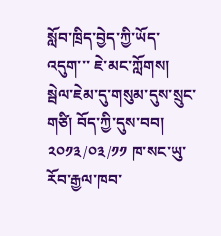སློབ་ཁྲིད་བྱེད་ཀྱི་ཡོད་འདུག་་་ ཇེ་མང་ཀློགས།
སྦེལ་ཇེམ་དུ་གསུམ་དུས་སྲུང་གཙི། བོད་ཀྱི་དུས་བབ། ༢༠༡༣/༠༣/༡༡ ཁ་སང་ཡུ་རོབ་རྒྱལ་ཁབ་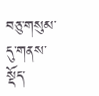བཅུ་གསུམ་དུ་གནས་སྡོད་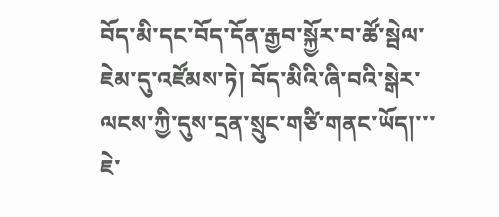བོད་མི་དང་བོད་དོན་རྒྱབ་སྐྱོར་བ་ཚོ་སྦེལ་ཇེམ་དུ་འཛོམས་ཏེ། བོད་མིའི་ཞི་བའི་སྒེར་ལངས་ཀྱི་དུས་དྲན་སྲུང་གཙི་གནང་ཡོད།་་་ ཇེ་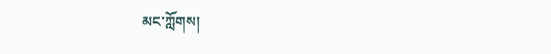མང་ཀློགས།